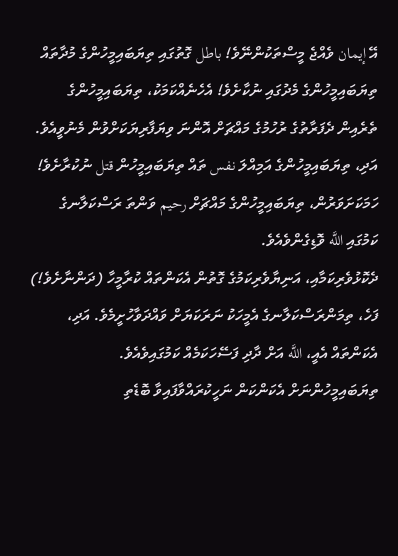އޭ إيمان ވެއްޖެ މީސްތަކުންނޭވެ! باطل ގޮތުގައި ތިޔަބައިމީހުންގެ މުދާތައް ތިޔަބައިމީހުންގެ މެދުގައި ނުކާށެވެ! އެހެނެއްކަމަކު، ތިޔަބައިމީހުންގެ ތެރެއިން ދެފަރާތުގެ ރުހުމުގެ މައްޗަށް އޮންނަ ވިޔަފާރިޔަކަށްވުން މެނުވީއެވެ. އަދި، ތިޔަބައިމީހުންގެ އަމިއްލަ نفس ތައް ތިޔަބައިމީހުން قتل ނުކުރާށެވެ! ހަމަކަށަވަރުން، ތިޔަބައިމީހުންގެ މައްޗަށް رحيم ވަންތަ ރަސްކަލާނގެ ކަމުގައި اللَّه ވޮޑިގެންވެއެވެ.
ދެކޮޅުވެރިކަމާއި، އަނިޔާވެރިކަމުގެ ގޮތުން އެކަންތައް ކުރާމީހާ (ދަންނާށެވެ!) ފަހެ، ތިމަންރަސްކަލާނގެ އެމީހަކު ނަރަކަޔަށް ވައްދަވާހުށީމެވެ. އަދި، އެކަންތައް އެއީ، اللَّه އަށް ދާދި ފަސޭހަކަމެއް ކަމުގައިވެއެވެ.
ތިޔަބައިމީހުންނަށް އެކަންކަން ނަހީކުރައްވާފައިވާ ބޮޑެތި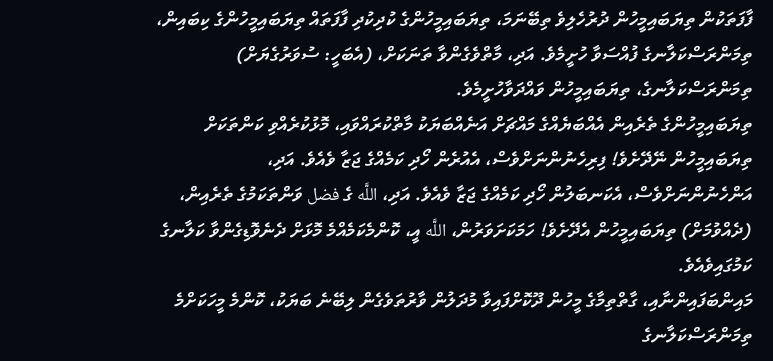ފާފަތަކުން ތިޔަބައިމީހުން ދުރުހެލިވެ ތިބޭނަމަ، ތިޔަބައިމީހުންގެ ކުދިކުދި ފާފަތައް ތިޔަބައިމީހުންގެ ކިބައިން، ތިމަންރަސްކަލާނގެ ފުއްސަވާ ހުށީމެވެ. އަދި، މާތްވެގެންވާ ތަނަކަށް، (އެބަހީ: ސުވަރުގެޔަށް) ތިމަންރަސްކަލާނގެ، ތިޔަބައިމީހުން ވައްދަވާހުށީމެވެ.
ތިޔަބައިމީހުންގެ ތެރެއިން އެއްބަޔެއްގެ މައްޗަށް އަނެއްބަޔަކު މާތްކުރައްވައި، މޮޅުކުރެއްވި ކަންތަކަށް ތިޔަބައިމީހުން ނޭދޭށެވެ! ފިރިހެނުންނަށްވެސް، އެއުރެން ހޯދި ކަމެއްގެ ޖަޒާ ވެއެވެ. އަދި، އަންހެނުންނަށްވެސް، އެކަނބަލުން ހޯދި ކަމެއްގެ ޖަޒާ ވެއެވެ. އަދި، اللَّه ގެ فضل ވަންތަކަމުގެ ތެރެއިން، (ދެއްވުމަށް) ތިޔަބައިމީހުން އެދޭށެވެ! ހަމަކަށަވަރުން، اللَّه އީ، ކޮންމެކަމެއްމެ މޮޅަށް ދެނެވޮޑިގެންވާ ކަލާނގެ ކަމުގައިވެއެވެ.
މައިންބަފައިންނާއި، ގާތްތިމާގެ މީހުން ދޫކޮށްފައިވާ މުދަލުން ވާރުތަވެގެން ލިބޭނެ ބަޔަކު، ކޮންމެ މީހަކަށްމެ ތިމަންރަސްކަލާނގެ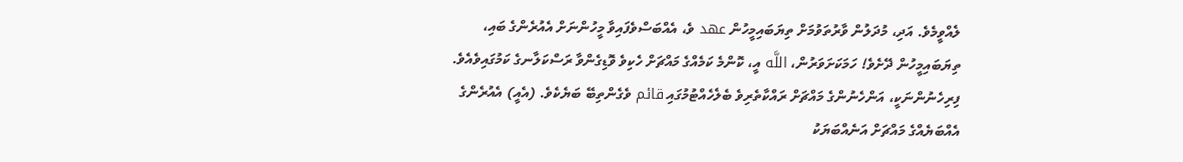ލެއްވީމެވެ. އަދި، މުދަލުން ވާރުތަވުމަށް ތިޔަބައިމީހުން عهد ވެ، އެއްބަސްވެފައިވާ މީހުންނަށް އެއުރެންގެ ބައި، ތިޔަބައިމީހުން ދޭށެވެ! ހަމަކަށަވަރުން، اللَّه އީ، ކޮންމެ ކަމެއްގެ މައްޗަށް ހެކިވެ ވޮޑިގެންވާ ރަސްކަލާނގެ ކަމުގައިވެއެވެ.
ފިރިހެނުންނަކީ، އަންހެނުންގެ މައްޗަށް ރައްކާތެރިވެ ބެލެހެއްޓުމުގައި قائم ވެގެންތިބޭ ބަޔެކެވެ. (އެއީ) އެއުރެންގެ އެއްބަޔެއްގެ މައްޗަށް އަނެއްބަޔަކު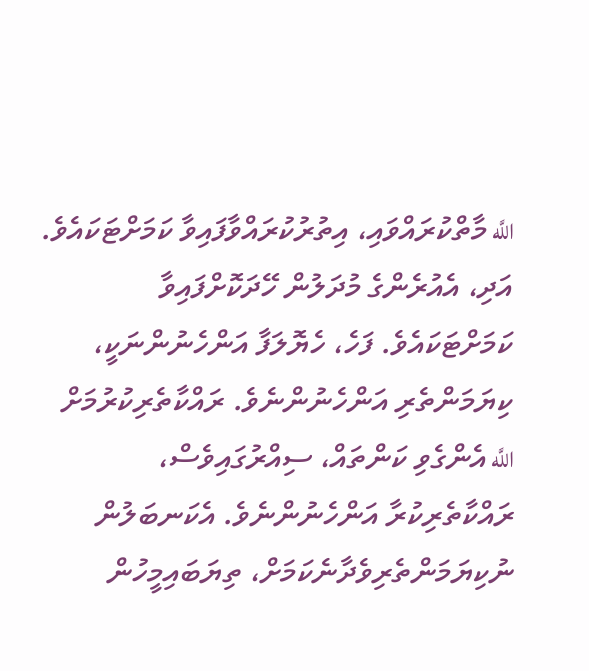اللَّه މާތްކުރައްވައި، އިތުރުކުރައްވާފައިވާ ކަމަށްޓަކައެވެ. އަދި، އެއުރެންގެ މުދަލުން ހޭދަކޮށްފައިވާ ކަމަށްޓަކައެވެ. ފަހެ، ހެޔޮލަފާ އަންހެނުންނަކީ، ކިޔަމަންތެރި އަންހެނުންނެވެ. ރައްކާތެރިކުރުމަށް اللَّه އެންގެވި ކަންތައް، ސިއްރުގައިވެސް، ރައްކާތެރިކުރާ އަންހެނުންނެވެ. އެކަނބަލުން ނުކިޔަމަންތެރިވެދާނެކަމަށް، ތިޔަބައިމީހުން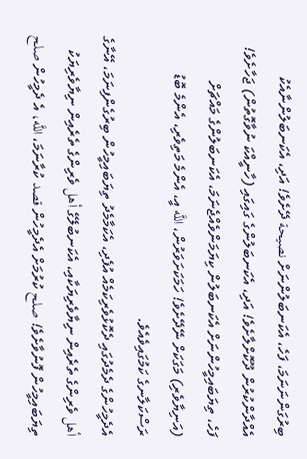ބިރުގަންނަނަމަ، ފަހެ، އެކަނބަލުންނަށް نصيحة ދޭށެވެ! އަދި، އެކަނބަލުންނާއެކު އެއްދާންކުރުން ދޫކޮށްލާށެވެ! އަދި، އެކަނބަލުންގެ ގައިގައި (ހާނީއްކަ ނުވާގޮތުން) ޖަހާށެވެ! ފަހެ، ތިޔަބައިމީހުންނަށް އެކަނބަލުން ކިޔަމަންވެއްޖެނަމަ، އެކަނބަލުންގެ މައްޗަށް (އަނިޔާވެރި) މަގަކަށް ނޭދޭށެވެ! ހަމަކަށަވަރުން، اللَّه އީ، އެންމެ މަތިވެރި، އެންމެ ބޮޑު ރަސްކަލާނގެ ކަމުގައިވެއެވެ.
އެދެމީހުންގެ ދެމެދުގައި ދެކޮޅުވެރިކަމެއް އުފެދި، އެކަމާމެދު ތިޔަބައިމީހުން ބިރުގެންފިނަމަ، އޭނާގެ أهل ވެރިންގެ ތެރެއިން ނިޔާވެރިޔަކާއި، އެކަނބުލޭގެ أهل ވެރިންގެ ތެރެއިން ނިޔާވެރިޔަކު ތިޔަބައިމީހުން ފޮނުވާށެވެ! صلح ކުރުމަށް އެދެމީހުން قصد ކުރާނަމަ، اللَّه، އެ ދެމީހުން صلح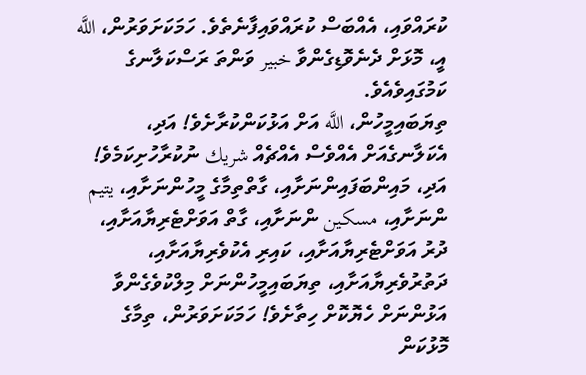ކުރައްވައި، އެއްބަސް ކުރައްވައިފާނެތެވެ. ހަމަކަށަވަރުން، اللَّه އީ، މޮޅަށް ދެނެވޮޑިގެންވާ خبير ވަންތަ ރަސްކަލާނގެ ކަމުގައިވެއެވެ.
ތިޔަބައިމީހުން، اللَّه އަށް އަޅުކަންކުރާށެވެ! އަދި، އެކަލާނގެއަށް އެއްވެސް އެއްޗެއް شريك ނުކުރާހުށިކަމެވެ! އަދި، މައިންބަފައިންނަށާއި، ގާތްތިމާގެ މީހުންނަށާއި، يتيم ންނަށާއި، مسكين ންނަށާއި، ގާތް އަވަށްޓެރިޔާއަށާއި، ދުރު އަވަށްޓެރިޔާއަށާއި، ކައިރި އެކުވެރިޔާއަށާއި، ދަތުރުވެރިޔާއަށާއި، ތިޔަބައިމީހުންނަށް މިލްކުވެގެންވާ އަޅުންނަށް ހެޔޮކޮށް ހިތާށެވެ! ހަމަކަށަވަރުން، ތިމާގެ މޮޅުކަން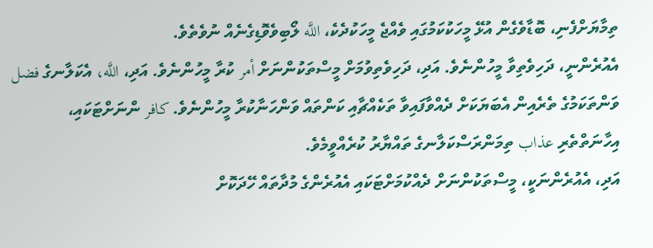ތިމާޔަށްފެނި، ބޮޑާވެގެން އުޅޭ މީހަކުކަމުގައި ވެއްޖެ މީހަކުދެކެ، اللَّه ލޯބިވެވޮޑިގެނެއް ނުވެތެވެ.
އެއުރެންނީ، ދަހިވެތިވާ މީހުންނެވެ. އަދި، ދަހިވެތިވުމަށް މީސްތަކުންނަށް أمر ކުރާ މީހުންނެވެ. އަދި، اللَّه، އެކަލާނގެ فضل ވަންތަކަމުގެ ތެރެއިން އެބަޔަކަށް ދެއްވާފައިވާ ތަކެއްޗާއި ކަންތައް ވަންހަނާކުރާ މީހުންނެވެ. كافر ންނަށްޓަކައި، އިހާނަތްތެރި عذاب ތިމަންރަސްކަލާނގެ ތައްޔާރު ކުރެއްވީމެވެ.
އަދި، އެއުރެންނަކީ، މީސްތަކުންނަށް ދެއްކުމަށްޓަކައި އެއުރެންގެ މުދާތައް ހޭދަކޮށް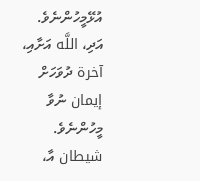އުޅޭމީހުންނެވެ. އަދި، اللَّه އަށާއި، آخرة ދުވަހަށް إيمان ނުވާ މީހުންނެވެ. شيطان އާ،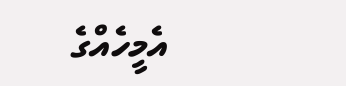އެމީހެއްގެ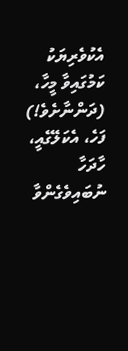އެކުވެރިޔަކު ކަމުގައިވާ މީހާ، (ދަންނާށެވެ!) ފަހެ، އެކަލޭގެއީ، ހާދަހާ ނުބައިވެގެންވާ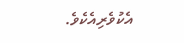އެކުވެރިއެކެވެ.